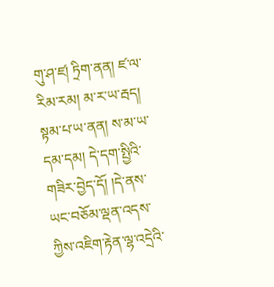གུ་ཤ་ཛ། ཏྲིག་ནན། ཛ་ལ་རིམ་རམ། མ་ར་ཡ་རྦད། སྟམ་པ་ཡ་ནན། ས་མ་ཡ་དམ་དམ། དེ་དག་སྤྱིའི་གཟིར་བྱེད་དོ། །དེ་ནས་ཡང་བཅོམ་ལྡན་འདས་ཀྱིས་འཇིག་རྟེན་ལྷ་འདྲེའི་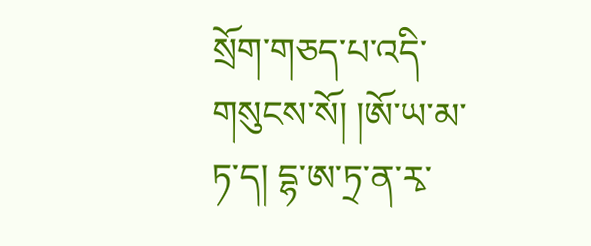སྲོག་གཅད་པ་འདི་གསུངས་སོ། །ཨོ་ཡ་མ་ཏ་ད། དྷ་ཨ་ཏྲ་ན་རྭ་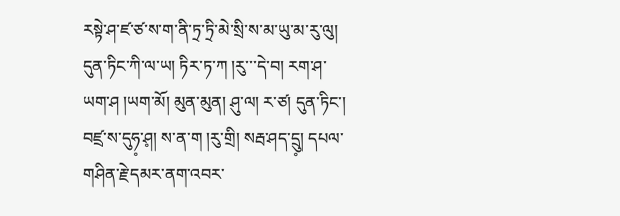རསྟེ་ཤ་ཛ་ཙ་ས་ག་ནི་ཏྲ་ཏྲི་མེ་སྲི་ས་མ་ཡུ་མ་རུ་ལུ། དུན་ཏིང་ཀི་ལ་ཡ། ཏིར་ཏ་ཀ །རུ་་་དེ་བ། རག་ཤ་ཡག་ཤ །ཡག་མོ། མུན་མུན། ཤུ་ལ། ར་ཙ། དུན་ཏིང་། བཛྲ་ས་དུཧ༷་ཤ༷། ས་ན་ག །རུ་གྲི། སརྦ་ཤད་དྲུ༷། དཔལ་གཤིན་རྗེ་དམར་ནག་འབར་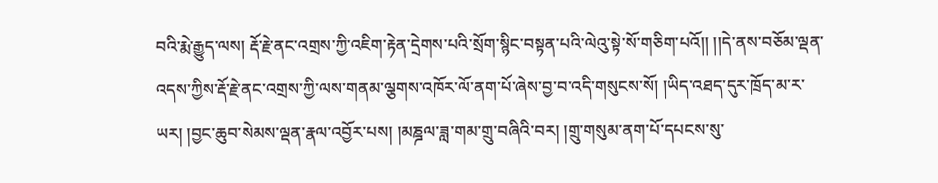བའི་རྨེ་རྒྱུད་ལས། རྡོ་རྗེ་ནང་འགྲས་ཀྱི་འཇིག་རྟེན་དྲེགས་པའི་སྲོག་སྙིང་བསྟན་པའི་ལེའུ་སྟེ་སོ་གཅིག་པའོ།། །།དེ་ནས་བཅོམ་ལྡན་འདས་ཀྱིས་རྡོ་རྗེ་ནང་འགྲས་ཀྱི་ལས་གནམ་ལྕགས་འཁོར་ལོ་ནག་པོ་ཞེས་བྱ་བ་འདི་གསུངས་སོ། །ཡིད་འཐད་དུར་ཁྲོད་མ་ར་ཡར། །བྱང་ཆུབ་སེམས་ལྡན་རྣལ་འབྱོར་པས། །མཎྜལ་ཟླ་གམ་གྲུ་བཞིའི་བར། །གྲུ་གསུམ་ནག་པོ་དཔངས་སུ་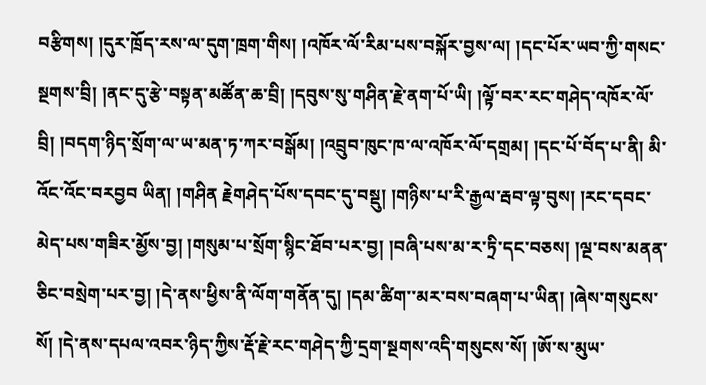བརྩིགས། །དུར་ཁྲོད་རས་ལ་དུག་ཁྲག་གིས། །འཁོར་ལོ་རིམ་པས་བསྐོར་བྱས་ལ། །དང་པོར་ཡབ་ཀྱི་གསང་སྔགས་བྲི། །ནང་དུ་རྩེ་བསྟན་མཚོན་ཆ་བྲི། །དབུས་སུ་གཤིན་རྗེ་ནག་པོ་ཡི། །ལྟོ་བར་རང་གཤེད་འཁོར་ལོ་བྲི། །བདག་ཉིད་སྲོག་ལ་ཡ་མན་ཏ་ཀར་བསྒོམ། །འབྲུབ་ཁུང་ཁ་ལ་འཁོར་ལོ་དགྲམ། །དང་པོ་བོད་པ་ནི། མི་འོང་འོང་བརབྱབ ཡིན། །གཤིན རྗེགཤེད་པོས་དབང་དུ་བསྡུ། །གཉིས་པ་རི་རྒྱལ་རྦབ་ལྟ་བུས། །རང་དབང་མེད་པས་གཟིར་མྱོས་བྱ། །གསུམ་པ་སྲོག་སྙིང་ཐོབ་པར་བྱ། །བཞི་པས་མ་ར་ཏྲི་དང་བཅས། །ལྔ་བས་མནན་ཅིང་བསྲེག་པར་བྱ། །དེ་ནས་ཕྱིས་ནི་ལོག་གནོན་དུ། །དམ་ཚིག་་མར་བས་བཞག་པ་ཡིན། །ཞེས་གསུངས་སོ། །དེ་ནས་དཔལ་འབར་ཉིད་ཀྱིས་རྡོ་རྗེ་རང་གཤེད་ཀྱི་དྲག་སྔགས་འདི་གསུངས་སོ། །ཨོ་ས་མུཡ་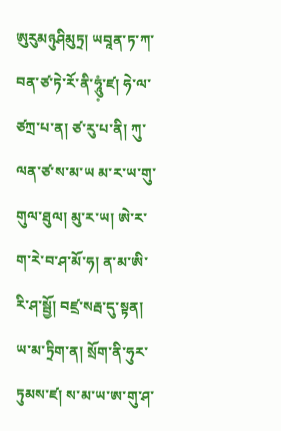ཨུརུམཉུཤིམུཏྲ། ཡབཱན་ཏ་ཀ་བན་ཙ་ཏེ་རོ་ནི་ཧཱུཾ༷་ཛ། ཧེ་ལ་ཙཀྲ་པ་ན། ཙ་རུ་པ་ནི། ཀུ་ལན་ཙ་ས་མ་ཡ མ་ར་ཡ་གུ་གུལ་ཐུལ། མུ་ར་ཡ། ཨེ་ར་ག་རེ་བ་ཤ་མོ་ཧ། ན་མ་ཨི་རི་ཤ་སྦྱོ། བཛྲ་སརྦ་དུ་སྟན། ཡ་མ་ཏྲིག་ན། སྲོག་ནི་ཧུར་ཏུམས་ཛ། ས་མ་ཡ་ཨ་གུ་ཤ་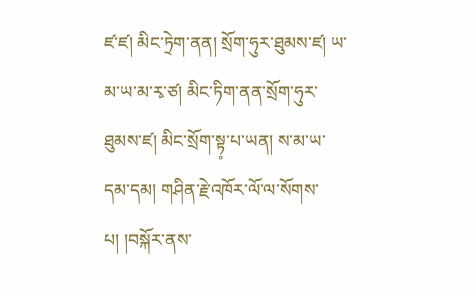ཛ་ཛ། མིང་ཏྲེག་ནན། སྲོག་ཧུར་ཐུམས་ཛ། ཡ་མ་ཡ་མ་རྭ་ཙ། མིང་ཏིག་ནན་སྲོག་ཧུར་ཐུམས་ཛ། མིང་སྲོག་སྟ༷་པ་ཡན། ས་མ་ཡ་དམ་དམ། གཤིན་རྗེ་འཁོར་ལོ་ལ་སོགས་པ། །བསྐོར་ནས་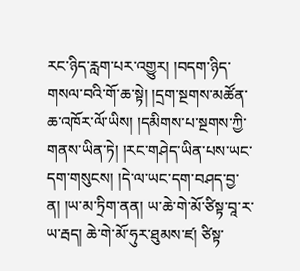རང་ཉིད་རླག་པར་འགྱུར། །བདག་ཉིད་གསལ་བའི་གོ་ཆ་སྟེ། །དྲག་སྔགས་མཚོན་ཆ་འཁོར་ལོ་ཡིས། །དམིགས་པ་སྔགས་ཀྱི་གནས་ཡིན་ཏེ། །རང་གཤེད་ཡིན་པས་ཡང་དག་གསུངས། །དེ་ལ་ཡང་དག་བཤད་བྱ་ན། །ཡ་མ་ཏྲིག་ནན། ཡ་ཆེ་གེ་མོ་ཙིསྟ་བཱ་ར་ཡ་རྦད། ཆེ་གེ་མོ་ཧུར་ཐུམས་ཛ། ཙིསྟ་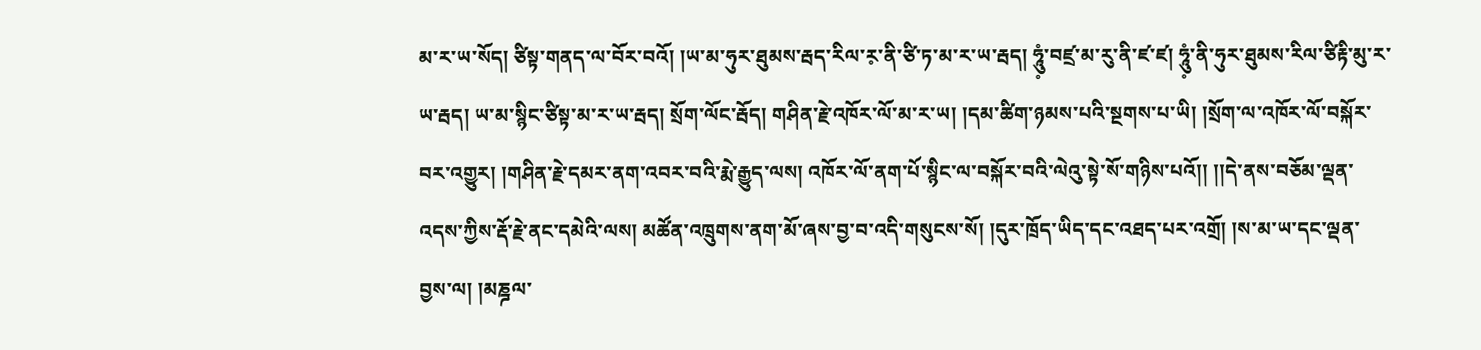མ་ར་ཡ་སོད། ཙིསྟ་གནད་ལ་བོར་བའོ། །ཡ་མ་ཧུར་ཐུམས་རྦད་རིལ་ར༷་ནི་ཙི་ཏ་མ་ར་ཡ་རྦད། ཧཱུཾ༷་བཛྲ་མ་རུ་ནི་ཛ་ཛ། ཧཱུཾ༷་ནི་ཧུར་ཐུམས་རིལ་ཙིརྟི་མུ་ར་ཡ་རྦད། ཡ་མ་སྙིང་ཙིསྟ་མ་ར་ཡ་རྦད། སྲོག་ལོང་རྦོད། གཤིན་རྗེ་འཁོར་ལོ་མ་ར་ཡ། །དམ་ཚིག་ཉམས་པའི་སྔགས་པ་ཡི། །སྲོག་ལ་འཁོར་ལོ་བསྐོར་བར་འགྱུར། །གཤིན་རྗེ་དམར་ནག་འབར་བའི་རྨེ་རྒྱུད་ལས། འཁོར་ལོ་ནག་པོ་སྙིང་ལ་བསྐོར་བའི་ལེའུ་སྟེ་སོ་གཉིས་པའོ།། །།དེ་ནས་བཅོམ་ལྡན་འདས་ཀྱིས་རྡོ་རྗེ་ནང་དམེའི་ལས། མཚོན་འཁྲུགས་ནག་མོ་ཞས་བྱ་བ་འདི་གསུངས་སོ། །དུར་ཁྲོད་ཡིད་དང་འཐད་པར་འགྲོ། །ས་མ་ཡ་དང་ལྡན་བྱས་ལ། །མཎྜལ་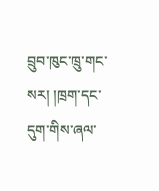བྲུབ་ཁུང་ཁྲུ་གང་སར། །ཁྲག་དང་དུག་གིས་ཞལ་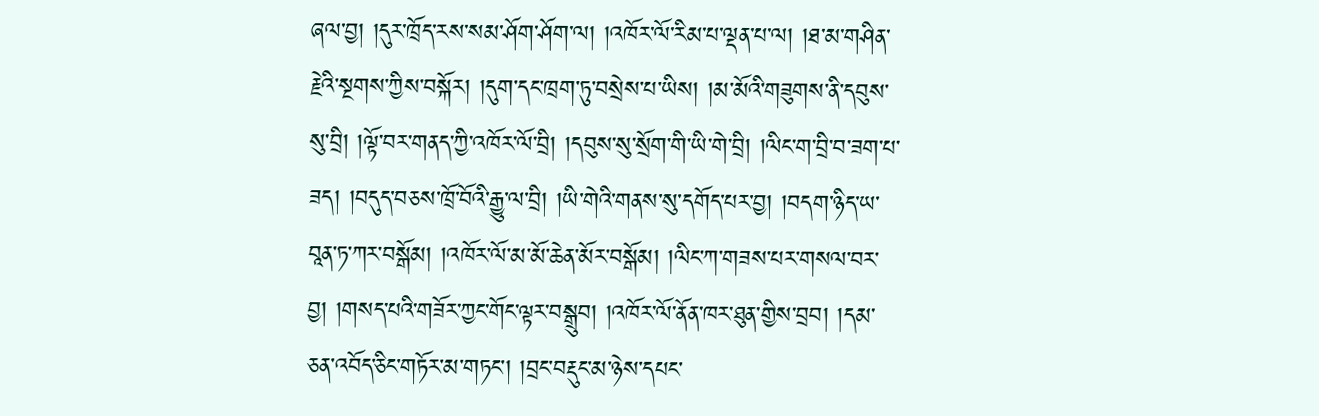ཞལ་བྱ། །དུར་ཁྲོད་རས་སམ་ཤོག་ཤོག་ལ། །འཁོར་ལོ་རིམ་པ་ལྡན་པ་ལ། །ཐ་མ་གཤིན་རྗེའི་སྔགས་ཀྱིས་བསྐོར། །དུག་དང་ཁྲག་ཏུ་བསྲེས་པ་ཡིས། །མ་མོའི་གཟུགས་ནི་དབུས་སུ་བྲི། །ལྟོ་བར་གནད་ཀྱི་འཁོར་ལོ་བྲི། །དབུས་སུ་སྲོག་གི་ཡི་གེ་བྲི། །ལིང་ག་བྲི་བ་ཟག་པ་ཟད། །བདུད་བཅས་ཁྲོ་བོའི་རྒྱུ་ལ་བྲི། །ཡི་གེའི་གནས་སུ་དགོད་པར་བྱ། །བདག་ཉིད་ཡ་བཱན་ཏ་ཀར་བསྒོམ། །འཁོར་ལོ་མ་མོ་ཆེན་མོར་བསྒོམ། །ལིང་ཀ་གཟས་པར་གསལ་བར་བྱ། །གསད་པའི་གཟོར་ཀྱང་གོང་ལྟར་བསྒྲུབ། །འཁོར་ལོ་ནོན་ཁར་ཐུན་གྱིས་བྲབ། །དམ་ཅན་འབོད་ཅིང་གཏོར་མ་གཏང་། །བྲང་བརྡུང་མ་ཉེས་དཔང་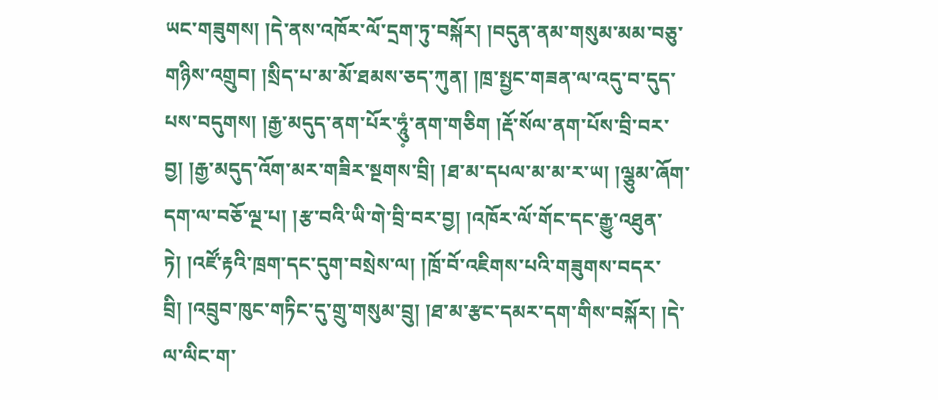ཡང་གཟུགས། །དེ་ནས་འཁོར་ལོ་དྲག་ཏུ་བསྐོར། །བདུན་ནམ་གསུམ་མམ་བཅུ་གཉིས་འགྲུབ། །སྲིད་པ་མ་མོ་ཐམས་ཅད་ཀུན། །ཁྲ་སྤྱང་གཟན་ལ་འདུ་བ་དུད་པས་བདུགས། །རྒྱ་མདུད་ནག་པོར་ཧཱུཾ༷་ནག་གཅིག །རྡོ་སོལ་ནག་པོས་བྲི་བར་བྱ། །རྒྱ་མདུད་འོག་མར་གཟིར་སྔགས་བྲི། །ཐ་མ་དཔལ་མ་མ་ར་ཡ། །ལྕུམ་ཞོག་དག་ལ་བཅོ་ལྔ་པ། །རྩ་བའི་ཡི་གེ་བྲི་བར་བྱ། །འཁོར་ལོ་གོང་དང་རྒྱུ་འཐུན་ཏེ། །འཛོ་རྟའི་ཁྲག་དང་དུག་བསྲེས་ལ། །ཁྲོ་བོ་འཇིགས་པའི་གཟུགས་བདར་བྲི། །འབྲུབ་ཁུང་གཏིང་དུ་གྲུ་གསུམ་བྲུ། །ཐ་མ་རྩང་དམར་དག་གིས་བསྐོར། །དེ་ལ་ལིང་ག་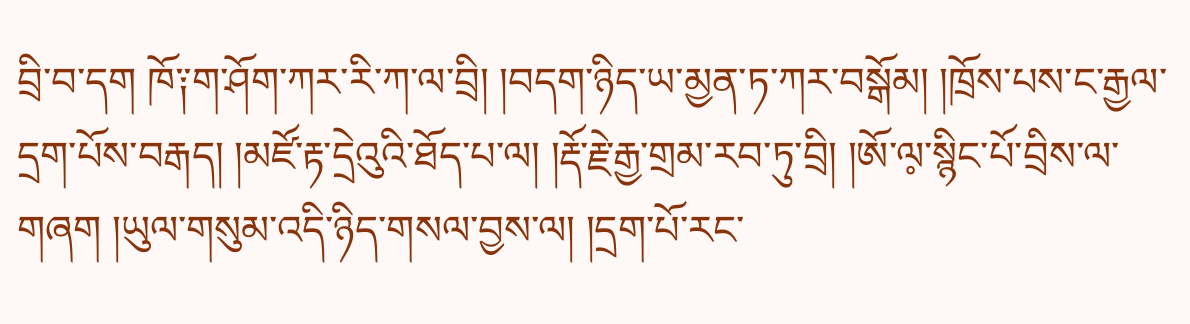བྲི་བ་དག ཁོ༑ག་ཤོག་ཀར་རི་ཀ་ལ་བྲི། །བདག་ཉིད་ཡ་མྱན་ཏ་ཀར་བསྒོམ། །ཁྲོས་པས་ང་རྒྱལ་དྲག་པོས་བརྒད། །མཛོ་རྟ་དྲེའུའི་ཐོད་པ་ལ། །རྡོ་རྗེ་རྒྱ་གྲམ་རབ་ཏུ་བྲི། །ཨོ་ལ༷་སྙིང་པོ་བྲིས་ལ་གཞག །ཡུལ་གསུམ་འདི་ཉིད་གསལ་བྱས་ལ། །དྲག་པོ་རང་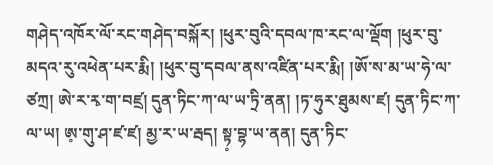གཤེད་འཁོར་ལོ་རང་གཤེད་བསྐོར། །ཕུར་བུའི་དབལ་ཁ་རང་ལ་ལྡོག །ཕུར་བུ་མདའ་རུ་འཕེན་པར་རྨི། །ཕུར་བུ་དབལ་ནས་འཛིན་པར་རྨི། །ཨོ་ས་མ་ཡ་ཧེ་ལ་ཙཀྲ། ཨེ་ར་རྭ་ག་བཛྲ། དུན་ཏིང་ཀ་ལ་ཡ་ཏྲི་ནན། །ཏ་ཧུར་ཐུམས་ཛ། དུན་ཏིང་ཀ་ལ་ཡ། ཨ༷་གུ་ཤ་ཛ་ཛ། མྱ་ར་ཡ་རྦད། སྟ༷་བྷ་ཡ་ནན། དུན་ཏིང་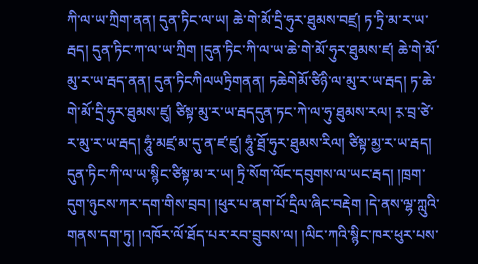ཀི་ལ་ཡ་ཀྲིག་ནན། དུན་ཏིང་ལ་ཡ། ཆེ་གེ་མོ་དྲི་ཧུར་ཐུམས་བཛྲ། ཏ་ཏྲི་མ་ར་ཡ་རྦད། དུན་ཏིང་ཀ་ལ་ཡ་ཀྲིག །དུན་ཏིང་ཀི་ལ་ཡ་ཆེ་གེ་མོ་ཧུར་ཐུམས་ཛ། ཆེ་གེ་མོ་མུ་ར་ཡ་རྦད་ནན། དུན་ཏིངཀིལཡཏྲིགནན། ཏཆེགེམོ་ཙིཉི་ལ་མུ་ར་ཡ་རྦད། ཏ་ཆེ་གེ་མོ་དྲི་ཧུར་ཐུམས་ཛུ། ཙིསྟ་མུ་ར་ཡ་རྦདདུན་ཏང་ཀེ་ལ་ཧུ་ཐུམས་རལ། ར༷་བྲ་ཙེ་ར་མུ་ར་ཡ་རྦད། ཧཱུཾ་མཛྲ་མ་དུ་ན་ཛ་ཛུ། ཧཱུཾ་ཐྲོ་ཧུར་ཐུམས་རིལ། ཙིསྟ་མྱ་ར་ཡ་རྦད། དུན་ཏིང་ཀི་ལ་ཡ་སྙིང་ཙིསྟ་མ་ར་ཡ། ཏྲི་སོག་ལོང་དབུགས་ལ་ཡང་རྦད། །ཁྲག་དུག་ཉུངས་ཀར་དག་གིས་བྲབ། །ཕུར་པ་ནག་པོ་དྲིལ་ཞིང་བརྡེག །དེ་ནས་ལྷ་ཀླུའི་གནས་དག་ཏུ། །འཁོར་ལོ་ཐོད་པར་རབ་བྲུབས་ལ། །ལིང་ཀའི་སྙིང་ཁར་ཕུར་པས་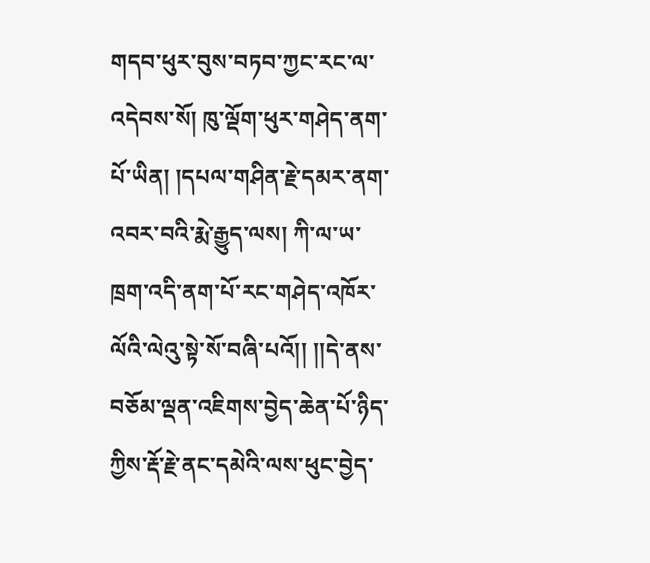གདབ་ཕུར་བུས་བཏབ་ཀྱང་རང་ལ་འདེབས་སོ། ཁུ་ལྡོག་ཕུར་གཤེད་ནག་པོ་ཡིན། །དཔལ་གཤིན་རྗེ་དམར་ནག་འབར་བའི་རྨེ་རྒྱུད་ལས། ཀི་ལ་ཡ་ཁྲག་འདི་ནག་པོ་རང་གཤེད་འཁོར་ལོའི་ལེའུ་སྟེ་སོ་བཞི་པའོ།། །།དེ་ནས་བཅོམ་ལྡན་འཇིགས་བྱེད་ཆེན་པོ་ཉིད་ཀྱིས་རྡོ་རྗེ་ནང་དམེའི་ལས་ཕུང་བྱེད་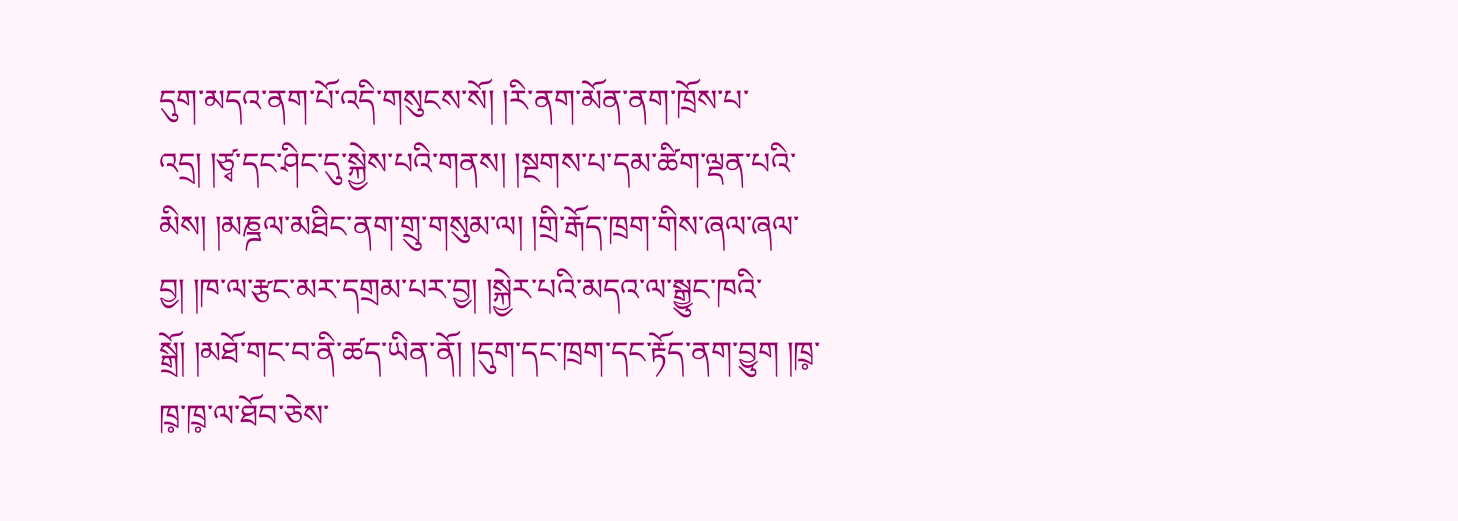དུག་མདའ་ནག་པོ་འདི་གསུངས་སོ། །རི་ནག་མོན་ནག་ཁྲོས་པ་འདྲ། །ཙྭ་དང་ཤིང་དུ་སྐྱེས་པའི་གནས། །སྔགས་པ་དམ་ཚིག་ལྡན་པའི་མིས། །མཎྜལ་མཐིང་ནག་གྲུ་གསུམ་ལ། །གྲི་རྒོད་ཁྲག་གིས་ཞལ་ཞལ་བྱ། །ཁ་ལ་རྩང་མར་དགྲམ་པར་བྱ། །སྐྱེར་པའི་མདའ་ལ་སྒྱུང་ཁའི་སྒྲོ། །མཐོ་གང་བ་ནི་ཚད་ཡིན་ནོ། །དུག་དང་ཁྲག་དང་རྟོད་ནག་བྱུག །ཁྲ༷་ཁྲ༷་ཁྲ༷་ལ་ཐོབ་ཅེས་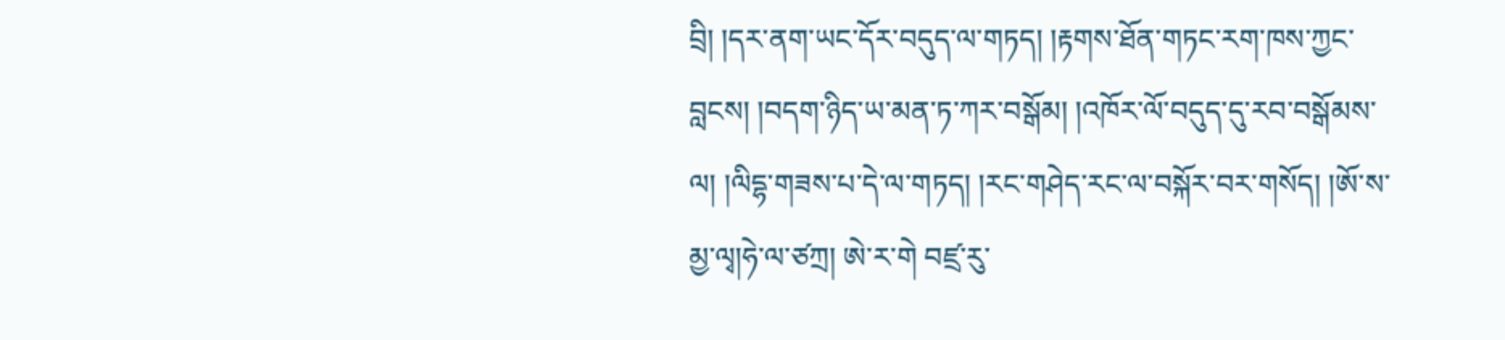བྲི། །དར་ནག་ཡང་དོར་བདུད་ལ་གཏད། །རྟགས་ཐོན་གཏང་རག་ཁས་ཀྱང་བླངས། །བདག་ཉིད་ཡ་མན་ཏ་ཀར་བསྒོམ། །འཁོར་ལོ་བདུད་དུ་རབ་བསྒོམས་ལ། །ལིདྷ་གཟས་པ་དེ་ལ་གཏད། །རང་གཤེད་རང་ལ་བསྐོར་བར་གསོད། །ཨོ་ས་མྱ་ལྭ།ཧེ་ལ་ཙཀྲ། ཨེ་ར་གེ བཛྲ་རུ་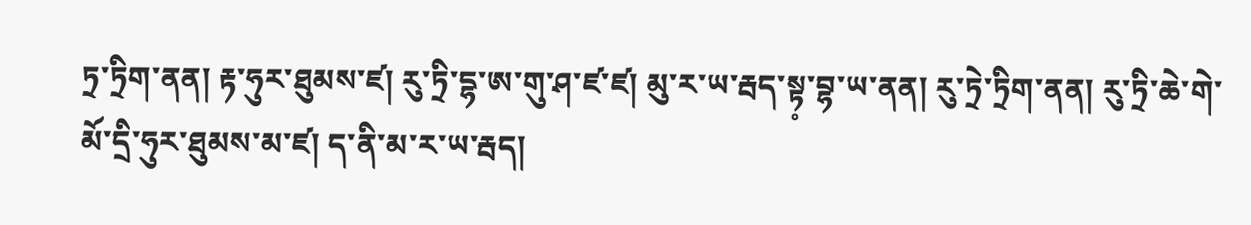ཏྲ་ཏྲིག་ནན། རྟ་ཧུར་ཐུམས་ཛ། རུ་ཏྲི་དྷ་ཨ་གུ་ཤ་ཛ་ཛ། མུ་ར་ཡ་རྦད་སྟ༷་བྷ་ཡ་ནན། རུ་ཏྲེ་ཏྲིག་ནན། རུ་ཏྲི་ཆེ་གེ་མོ་དྲི་ཧུར་ཐུམས་མ་ཛ། ད་ནི་མ་ར་ཡ་རྦད།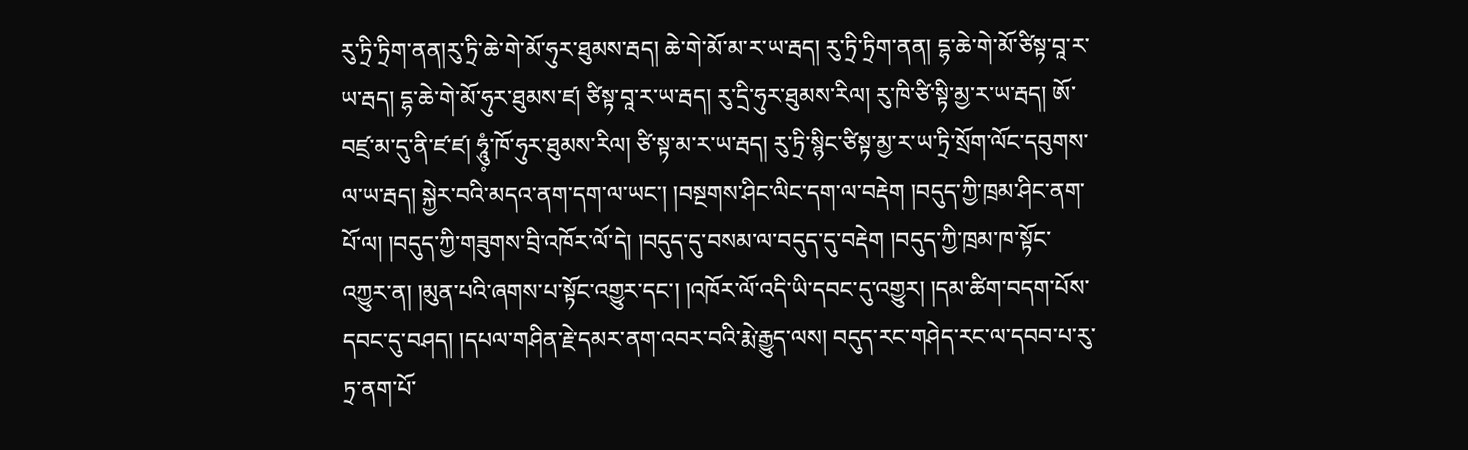རུ་ཏྲི་ཏྲིག་ནན།རུ་ཏྲི་ཆེ་གེ་མོ་ཧུར་ཐུམས་རྦད། ཆེ་གེ་མོ་མ་ར་ཡ་རྦད། རུ་ཏྲི་ཏྲིག་ནན། དྷ་ཆེ་གེ་མོ་ཙིསྟ་བཱ་ར་ཡ་རྦད། དྷ་ཆེ་གེ་མོ་ཧུར་ཐུམས་ཛ། ཙིསྟ་བཱ་ར་ཡ་རྦད། རུ་དྲི་ཧུར་ཐུམས་རིལ། རུ་ཁི་ཙི་སྟི་མྱ་ར་ཡ་རྦད། ཨོ་བཛྲ་མ་དུ་ནི་ཛ་ཛ། ཧཱུཾ༷་ཁོ་ཧུར་ཐུམས་རིལ། ཙི་སྟ་མ་ར་ཡ་རྦད། རུ་ཏྲི་སྙིང་ཙིསྟ་མྱ་ར་ཡ་ཏྲི་སྲོག་ལོང་དབུགས་ལ་ཡ་རྦད། སྐྱེར་བའི་མདའ་ནག་དག་ལ་ཡང་། །བསྔགས་ཤིང་ལིང་དག་ལ་བརྡེག །བདུད་ཀྱི་ཁྲམ་ཤིང་ནག་པོ་ལ། །བདུད་ཀྱི་གཟུགས་བྲི་འཁོར་ལོ་དེ། །བདུད་དུ་བསམ་ལ་བདུད་དུ་བརྡེག །བདུད་ཀྱི་ཁྲམ་ཁ་སྟོང་འཀྱུར་ན། །མུན་པའི་ཞགས་པ་སྟོང་འགྱུར་དང་། །འཁོར་ལོ་འདི་ཡི་དབང་དུ་འགྱུར། །དམ་ཚིག་བདག་པོས་དབང་དུ་བཤད། །དཔལ་གཤིན་རྗེ་དམར་ནག་འབར་བའི་རྨེ་རྒྱུད་ལས། བདུད་རང་གཤེད་རང་ལ་དབབ་པ་རུ་ཏྲ་ནག་པོ་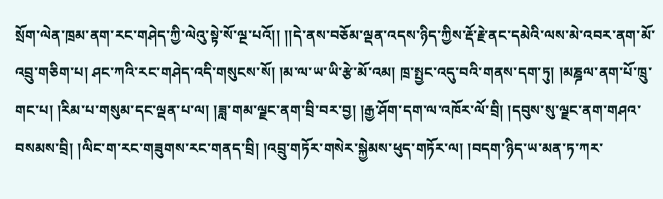སྲོག་ལེན་ཁྲམ་ནག་རང་གཤེད་ཀྱི་ལེའུ་སྟེ་སོ་ལྔ་པའོ།། །།དེ་ནས་བཅོམ་ལྡན་འདས་ཉིད་ཀྱིས་རྡོ་རྗེ་ནང་དམེའི་ལས་མེ་འབར་ནག་མོ་འབྲུ་གཅིག་པ། ཤང་ཀའི་རང་གཤེད་འདི་གསུངས་སོ། །མ་ལ་ཡ་ཡི་རྩེ་མོ་འམ། ཁྲ་སྤྱང་འདུ་བའི་གནས་དག་ཏུ། །མཎྜལ་ནག་པོ་ཁྲུ་གང་པ། །རིམ་པ་གསུམ་དང་ལྡན་པ་ལ། །ཟླ་གམ་ལྗང་ནག་བྲི་བར་བྱ། །རྒྱ་ཤོག་དག་ལ་འཁོར་ལོ་བྲི། །དབུས་སུ་ལྗང་ནག་གཤའ་བསམས་བྲི། །ལིང་ག་རང་གཟུགས་རང་གནད་བྲི། །འབྲུ་གཏོར་གསེར་སྐྱེམས་ཕུད་གཏོར་ལ། །བདག་ཉིད་ཡ་མན་ཏ་ཀར་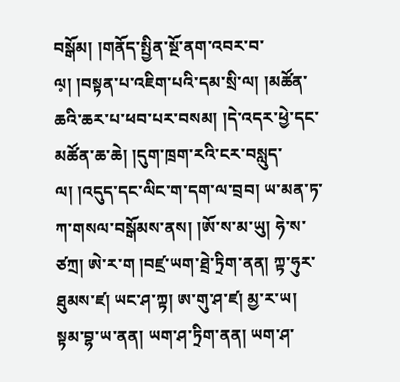བསྒོམ། །གནོད་སྤྱིན་སྔོ་ནག་འབར་བ་ལ༷། །བསྟན་པ་འཇིག་པའི་དམ་སྲི་ལ། །མཚོན་ཆའི་ཆར་པ་ཕབ་པར་བསམ། །དེ་འདར་ཕྱེ་དང་མཚོན་ཆ་ཆེ། །དུག་ཁྲག་རའི་ངར་བསླུད་ལ། །འདུད་དང་ལིང་ག་དག་ལ་བྲབ། ཡ་མན་ཏ་ཀ་གསལ་བསྒོམས་ནས། །ཨོ་ས་མ་ཡུ། ཧེ་ས་ཙཀྲ། ཨེ་ར་ག །བཛྲ་ཡག་ཐྲེ་ཏྲིག་ནན། ཀྟ་ཧུར་ཐུམས་ཛ། ཡང་ཤ་ཀྟ། ཨ་གུ་ཤ་ཛ། མྱ་ར་ཡ། སྟམ་བྷ་ཡ་ནན། ཡག་ཤ་ཏྲིག་ནན། ཡག་ཤ་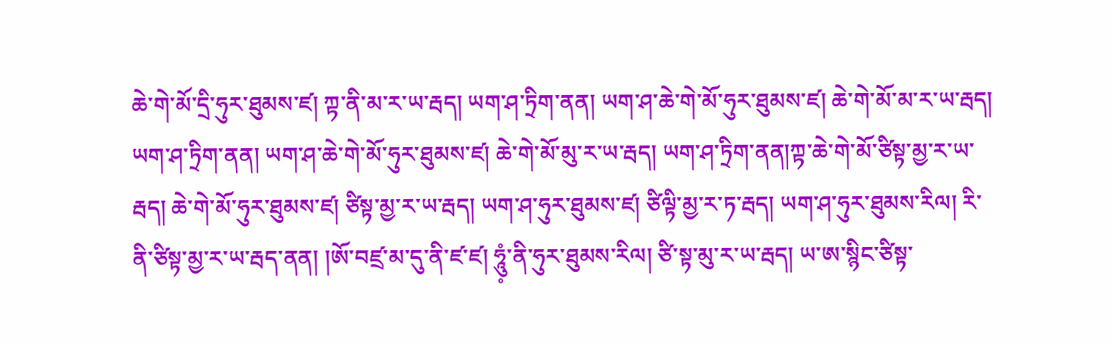ཆེ་གེ་མོ་དྲི་ཧུར་ཐུམས་ཛ། ཀྟ་ནི་མ་ར་ཡ་རྦད། ཡག་ཤ་ཏྲིག་ནན། ཡག་ཤ་ཆེ་གེ་མོ་ཧུར་ཐུམས་ཛ། ཆེ་གེ་མོ་མ་ར་ཡ་རྦད། ཡག་ཤ་ཏྲིག་ནན། ཡག་ཤ་ཆེ་གེ་མོ་ཧུར་ཐུམས་ཛ། ཆེ་གེ་མོ་མུ་ར་ཡ་རྦད། ཡག་ཤ་ཏྲིག་ནན།ཀྟ་ཆེ་གེ་མོ་ཙིསྟ་མྱ་ར་ཡ་རྦད། ཆེ་གེ་མོ་ཧུར་ཐུམས་ཛ། ཙིསྟ་མྱ་ར་ཡ་རྦད། ཡག་ཤ་ཧུར་ཐུམས་ཛ། ཙིལྟི་མྱ་ར་ཏ་རྦད། ཡག་ཤ་ཧུར་ཐུམས་རིལ། རི་ནི་ཙིསྟ་མྱ་ར་ཡ་རྦད་ནན། །ཨོ་བཛྲ་མ་དུ་ནི་ཛ་ཛ། ཧཱུཾ༷་ནི་ཧུར་ཐུམས་རིལ། ཙི་སྟ་མུ་ར་ཡ་རྦད། ཡ་ཨ་སྙིང་ཙིསྟ་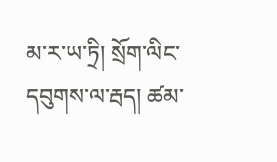མ་ར་ཡ་ཏྲི། སྲོག་ལིང་དབུགས་ལ་རྦད། ཚམ་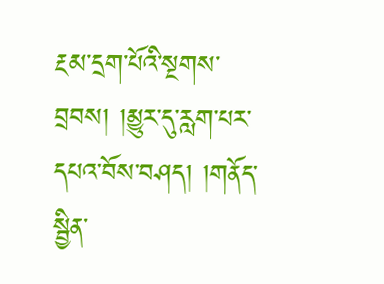རྔམ་དྲག་པོའི་སྔགས་བྲབས། །མྱུར་དུ་རླག་པར་དཔའ་བོས་བཤད། །གནོད་སྦྱིན་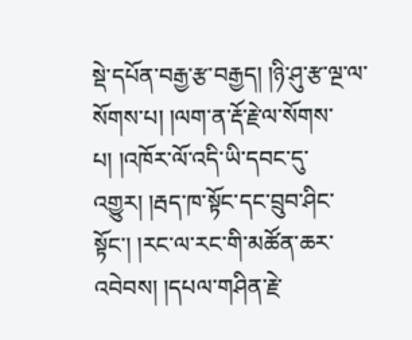སྡེ་དཔོན་བརྒྱ་རྩ་བརྒྱད། །ཉི་ཤུ་རྩ་ལྔ་ལ་སོགས་པ། །ལག་ན་རྡོ་རྗེ་ལ་སོགས་པ། །འཁོར་ལོ་འདི་ཡི་དབང་དུ་འགྱུར། །རྦད་ཁ་སྟོང་དང་བྲུབ་ཤིང་སྟོང་། །རང་ལ་རང་གི་མཚོན་ཆར་འབེབས། །དཔལ་གཤིན་རྗེ་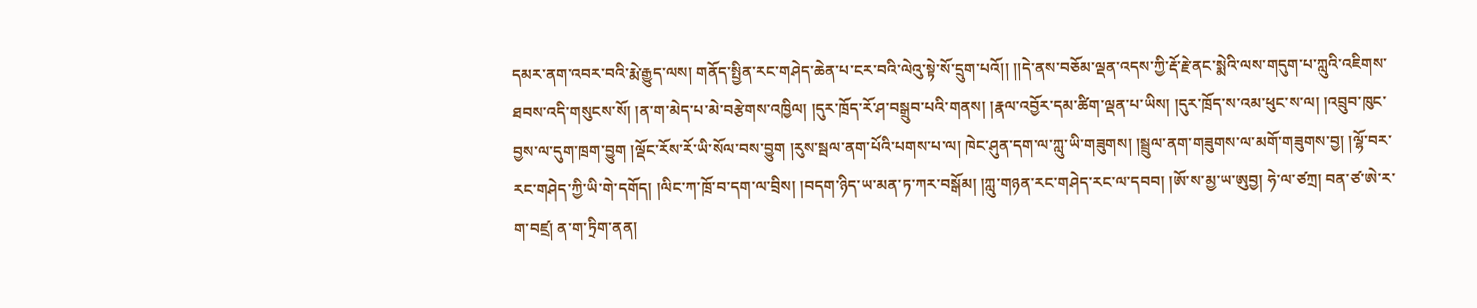དམར་ནག་འབར་བའི་རྨེ་རྒྱུད་ལས། གནོད་སྤྱིན་རང་གཤེད་ཆེན་པ་ངར་བའི་ལེའུ་སྟེ་སོ་དྲུག་པའོ།། །།དེ་ནས་བཅོམ་ལྡན་འདས་ཀྱི་རྡོ་རྗེ་ནང་སྨེའི་ལས་གདུག་པ་ཀླུའི་འཇིགས་ཐབས་འདི་གསུངས་སོ། །ན་ག་མེད་པ་མེ་བརྩེགས་འཁྱིལ། །དུར་ཁྲོད་རོ་ཤ་བསྒྲུབ་པའི་གནས། །རྣལ་འབྱོར་དམ་ཚིག་ལྡན་པ་ཡིས། །དུར་ཁྲོད་ས་འམ་ཕུང་ས་ལ། །འབྲུབ་ཁུང་བྱས་ལ་དུག་ཁྲག་བྱུག །ལྡོང་རོས་རོ་ཡི་སོལ་བས་བྱུག །རུས་སྦལ་ནག་པོའི་པགས་པ་ལ། ཁེང་ཤུན་དག་ལ་ཀླུ་ཡི་གཟུགས། །སྦྲུལ་ནག་གཟུགས་ལ་མགོ་གཟུགས་བྱ། །ལྷོ་བར་རང་གཤེད་ཀྱི་ཡི་གེ་དགོད། །ལིང་ཀ་ཁྲོ་བ་དག་ལ་བྲིས། །བདག་ཉིད་ཡ་མན་ཏ་ཀར་བསྒོམ། །ཀླུ་གཉན་རང་གཤེད་རང་ལ་དབབ། །ཨོ་ས་མྱ་ཡ་ཨུབྱ། ཧེ་ལ་ཙཀྲ། བན་ཙ་ཨེ་ར་ག་བཛྲ། ན་ག་ཏྲིག་ནན།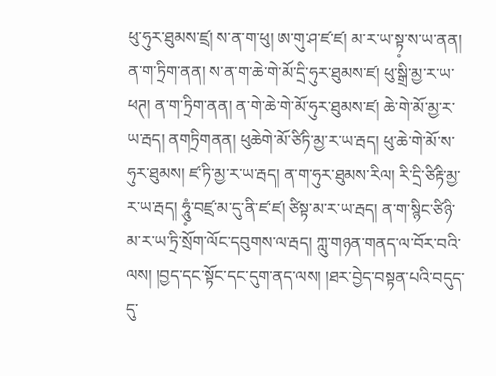ཕུ་ཧུར་ཐུམས་ཛྲ། ས་ན་ག་ཕུ། ཨ་གུ་ཤ་ཛ་ཛ། མ་ར་ཡ་སྟ༷་ས་ཡ་ནན། ན་ག་ཏྲིག་ནན། ས་ན་ག་ཆེ་གེ་མོ་དྲི་ཧུར་ཐུམས་ཛ། ཕུ་སྒྲི་མྱ་ར་ཡ་ཕཊ། ན་ག་ཏྲིག་ནན། ན་གེ་ཆེ་གེ་མོ་ཧུར་ཐུམས་ཛ། ཆེ་གེ་མོ་མྱ་ར་ཡ་རྦད། ནགཏྲིགནན། ཕུཆེགེ་མོ་ཙིཏི་མྱ་ར་ཡ་རྦད། ཕུ་ཆེ་གེ་མོ་ས་ཧུར་ཐུམས། ཛ་ཏི་མྱ་ར་ཡ་རྦད། ན་ག་ཧུར་ཐུམས་རིལ། རི་དྲི་ཙིརྟི་མྱ་ར་ཡ་རྦད། ཧཱུཾ༷་བཛྲ་མ་དུ་ནི་ཛ་ཛ། ཙིསྟ་མ་ར་ཡ་རྦད། ན་ག་སྙིང་ཙིཉི་མ་ར་ཡ་ཏྲི་སྲོག་ལོང་དབུགས་ལ་རྦད། ཀླུ་གཉན་གནད་ལ་བོར་བའི་ལས། །བྱད་དང་སྟོང་དང་དུག་ནད་ལས། །ཐར་བྱེད་བསྟན་པའི་བདུད་དུ་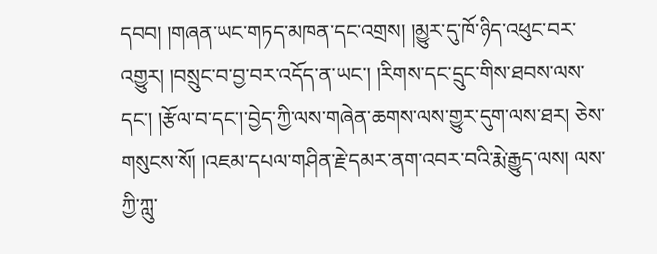དབབ། །གཞན་ཡང་གཏད་མཁན་དང་འགྲས། །མྱུར་དུ་ཁོ་ཉིད་འཕུང་བར་འགྱུར། །བསྲུང་བ་བྱ་བར་འདོད་ན་ཡང་། །རིགས་དང་དྲུང་གིས་ཐབས་ལས་དང་། །རྩོལ་བ་དང་།་བྱེད་ཀྱི་ལས་གཞེན་ཆགས་ལས་གྱུར་དུག་ལས་ཐར། ཅེས་གསུངས་སོ། །འཇམ་དཔལ་གཤིན་རྗེ་དམར་ནག་འབར་བའི་རྨེ་རྒྱུད་ལས། ལས་ཀྱི་ཀླུ་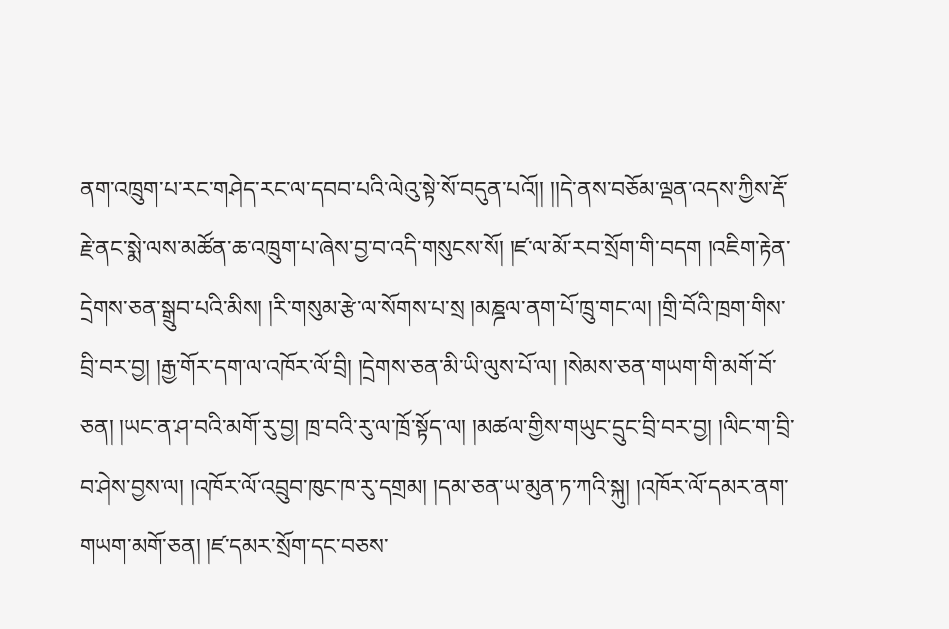ནག་འཁྲུག་པ་རང་གཤེད་རང་ལ་དབབ་པའི་ལེའུ་སྟེ་སོ་བདུན་པའོ།། །།དེ་ནས་བཅོམ་ལྡན་འདས་ཀྱིས་རྡོ་རྗེ་ནང་སྨེ་ལས་མཚོན་ཆ་འཁྲུག་པ་ཞེས་བྱ་བ་འདི་གསུངས་སོ། །ཛ་ལ་མོ་རབ་སྲོག་གི་བདག །འཇིག་རྟེན་དྲེགས་ཅན་སྒྲུབ་པའི་མིས། །རི་གསུམ་རྩེ་ལ་སོགས་པ་སྲ །མཎྜལ་ནག་པོ་ཁྲུ་གང་ལ། །གྲི་བོའི་ཁྲག་གིས་བྲི་བར་བྱ། །རྒྱ་གོར་དག་ལ་འཁོར་ལོ་བྲི། །དྲེགས་ཅན་མི་ཡི་ལུས་པོ་ལ། །སེམས་ཅན་གཡག་གི་མགོ་བོ་ཅན། །ཡང་ན་ཤ་བའི་མགོ་རུ་བྱ། ཁྲ་བའི་རུ་ལ་ཁྲོ་སྟོད་ལ། །མཚལ་གྱིས་གཡུང་དྲུང་བྲི་བར་བྱ། །ལིང་ག་བྲི་བ་ཤེས་བྱས་ལ། །འཁོར་ལོ་འབྲུབ་ཁུང་ཁ་རུ་དགྲམ། །དམ་ཅན་ཡ་མུན་ཏ་ཀའི་སྐུ། །འཁོར་ལོ་དམར་ནག་གཡག་མགོ་ཅན། །ཛ་དམར་སྲོག་དང་བཅས་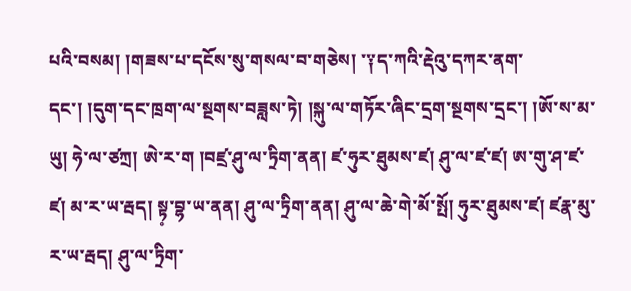པའི་བསམ། །གཟས་པ་དངོས་སུ་གསལ་བ་གཅེས། ་༑ད་ཀའི་རྡེའུ་དཀར་ནག་དང་། །དུག་དང་ཁྲག་ལ་སྔགས་བཟླས་ཏེ། །སྐུ་ལ་གཏོར་ཞིང་དྲག་སྔགས་དྲང་། །ཨོ་ས་མ་ཡུ། ཧེ་ལ་ཙཀྲ། ཨེ་ར་ག །བཛྲ་ཤུ་ལ་ཏྲིག་ནན། ཛ་ཧུར་ཐུམས་ཛ། ཤུ་ལ་ཛ་ཛ། ཨ་གུ་ཤ་ཛ་ཛ། མ་ར་ཡ་རྦད། སྟ༷་བྷ་ཡ་ནན། ཤུ་ལ་ཏྲིག་ནན། ཤུ་ལ་ཆེ་གེ་མོ་སྤོ། ཧུར་ཐུམས་ཛ། ཛརྣ་མུ་ར་ཡ་རྦད། ཤུ་ལ་ཏྲིག་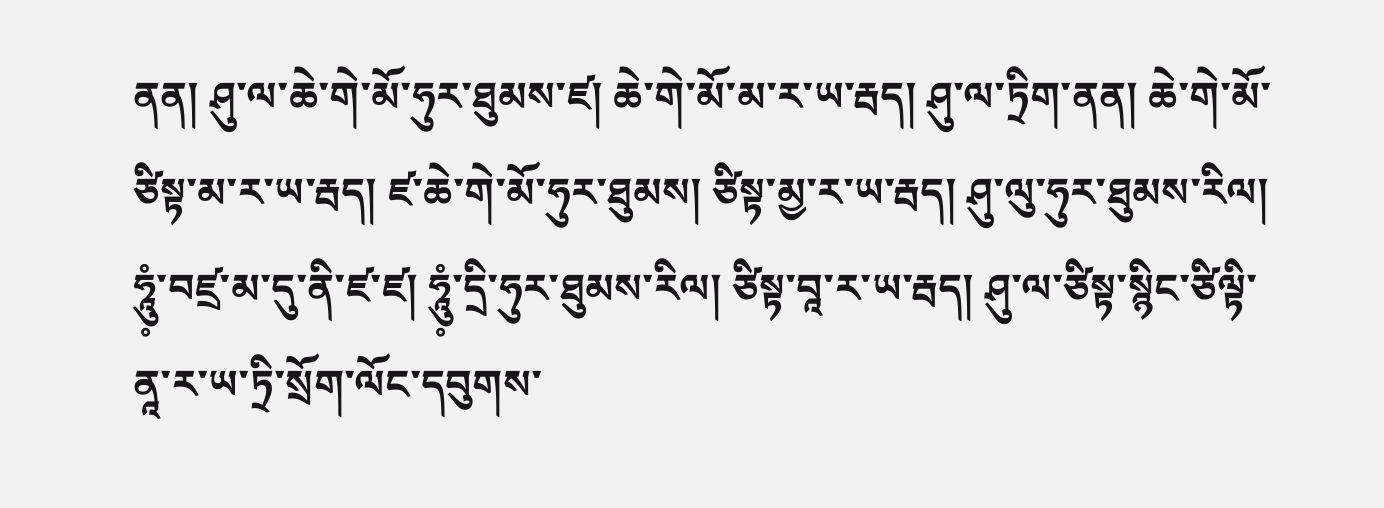ནན། ཤུ་ལ་ཆེ་གེ་མོ་ཧུར་ཐུམས་ཛ། ཆེ་གེ་མོ་མ་ར་ཡ་རྦད། ཤུ་ལ་ཏྲིག་ནན། ཆེ་གེ་མོ་ཙིསྟ་མ་ར་ཡ་རྦད། ཛ་ཆེ་གེ་མོ་ཧུར་ཐུམས། ཙིསྟ་མྱ་ར་ཡ་རྦད། ཤུ་ལུ་ཧུར་ཐུམས་རིལ། ཧཱུཾ༷་བཛྲ་མ་དུ་ནི་ཛ་ཛ། ཧཱུཾ༷་དྲི་ཧུར་ཐུམས་རིལ། ཙིསྟ་བཱ་ར་ཡ་རྦད། ཤུ་ལ་ཙིསྟ་སྙིང་ཙིལྟི་ནཱ་ར་ཡ་ཏྲི་སྲོག་ལོང་དབུགས་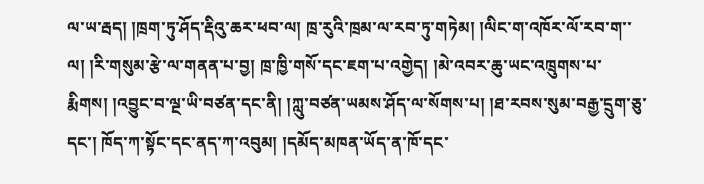ལ་ཡ་རྦད། །ཁྲག་ཏུ་ཤོད་རྡིའུ་ཆར་ཕབ་ལ། ཁྲ་རུའི་ཁྲམ་ལ་རབ་ཏུ་གཏེམ། །ལིང་ག་འཁོར་ལོ་རབ་ག་་ལ། །རི་གསུམ་རྩེ་ལ་གནན་པ་བྱ། ཁྲ་ཁྱི་གསོ་དང་ཇག་པ་འགྱེད། །མེ་འབར་ཆུ་ཡང་འཁྲུགས་པ་རྨིགས། །འབྱུང་བ་ལྔ་ཡི་བཙན་དང་ནི། །ཀླུ་བཙན་ཡམས་ཤོད་ལ་སོགས་པ། །ཐ་རབས་སུམ་བརྒྱ་དྲུག་ཅུ་དང་། ཁོད་ཀ་སྟོང་དང་ནད་ཀ་འབུམ། །དམོད་མཁན་ཡོད་ན་ཁོ་དང་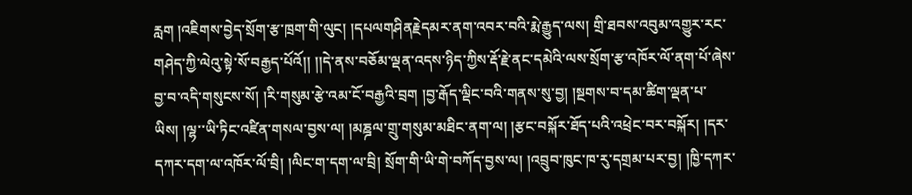རླག །འཇིགས་བྱེད་སྲོག་རྩ་ཁྲག་གི་ལུང། །དཔལགཤིནརྗེདམར་ནག་འབར་བའི་རྨེ་རྒྱུད་ལས། གྲི་ཐབས་འབུམ་འགྱུར་རང་གཤེད་ཀྱི་ལེའུ་སྟེ་སོ་བརྒྱད་པོའོ།། །།དེ་ནས་བཅོམ་ལྡན་འདས་ཉིད་ཀྱིས་རྡོ་རྗེ་ནང་དམེའི་ལས་སྲོག་རྩ་འཁོར་ལོ་ནག་པོ་ཞེས་བྱ་བ་འདི་གསུངས་སོ། །རི་གསུམ་རྩེ་འམ་ངོ་བརྒྱའི་བྲག །བྱ་རྒོད་ལྡིང་བའི་གནས་སུ་བྱ། །སྔགས་བ་དམ་ཚིག་ལྡན་པ་ཡིས། །ལྷ་་ཡི་ཏིང་འཛིན་གསལ་བྱས་ལ། །མཎྜལ་གྲུ་གསུམ་མཐིང་ནག་ལ། །རྩང་བསྐོར་ཐོད་པའི་འཕྲེང་བར་བསྐོར། །དར་དཀར་དག་ལ་འཁོར་ལོ་བྲི། །ལིང་ག་དག་ལ་བྲི། སྲོག་གི་ཡི་གེ་བཀོད་བྱས་ལ། །འབྲུབ་ཁུང་ཁ་རུ་དགྲམ་པར་བྱ། །ཁྱི་དཀར་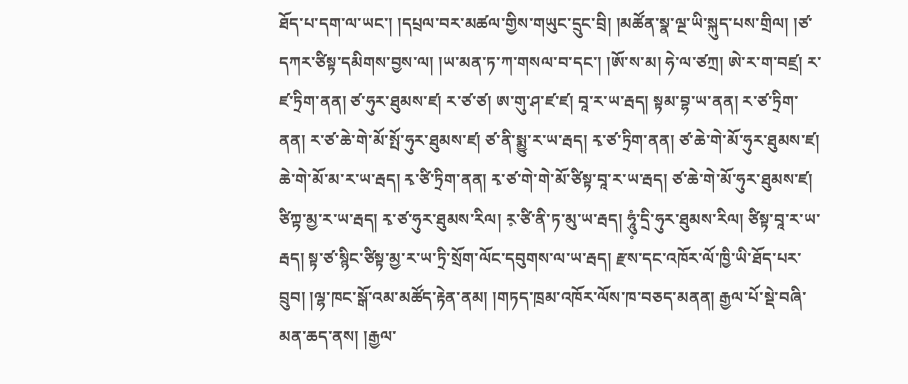ཐོད་པ་དག་ལ་ཡང་། །དཔྲལ་བར་མཚལ་གྱིས་གཡུང་དྲུང་བྲི། །མཚོན་སྣ་ལྔ་ཡི་སྐུད་པས་གྲིལ། །ཙ་དཀར་ཙིསྟ་དམིགས་བྱས་ལ། །ཡ་མན་ཏ་ཀ་གསལ་བ་དང་། །ཨོ་ས་མ། ཧེ་ལ་ཙཀྲ། ཨེ་ར་ག་བཛྲ། ར་ཛ་ཏྲིག་ནན། ཙ་ཧུར་ཐུམས་ཛ། ར་ཙ་ཙ། ཨ་གུ་ཤ་ཛ་ཛ། བཱ་ར་ཡ་རྦད། སྟམ་བྷ་ཡ་ནན། ར་ཙ་ཏྲིག་ནན། ར་ཙ་ཆེ་གེ་མོ་སྤོ་ཧུར་ཐུམས་ཛ། ཙ་ནི་སྨྱུ་ར་ཡ་རྦད། རྭ་ཙ་ཏྲིག་ནན། ཙ་ཆེ་གེ་མོ་ཧུར་ཐུམས་ཛ། ཆེ་གེ་མོ་མ་ར་ཡ་རྦད། རྭ་ཙི་ཏྲིག་ནན། རྭ་ཙ་གེ་གེ་མོ་ཙིསྟ་བཱ་ར་ཡ་རྦད། ཙ་ཆེ་གེ་མོ་ཧུར་ཐུམས་ཛ། ཙིཀྟ་མྱ་ར་ཡ་རྦད། རྭ་ཙ་ཧུར་ཐུམས་རིལ། ར༷་ཙི་ནི་ཏ་མུ་ཡ་རྦད། ཧཱུཾ༷་དྲི་ཧུར་ཐུམས་རིལ། ཙིསྟ་བཱ་ར་ཡ་རྦད། སྟ་ཙ་སྙིང་ཙིསྟ་མྱ་ར་ཡ་ཏྲི་སྲོག་ལོང་དབུགས་ལ་ཡ་རྦད། རྫས་དང་འཁོར་ལོ་ཁྱི་ཡི་ཐོད་པར་བྲུབ། །ལྷ་ཁང་སྒོ་འམ་མཚོད་རྟེན་ནམ། །གཏད་ཁྲམ་འཁོར་ལོས་ཁ་བཅད་མནན། རྒྱལ་པོ་སྡེ་བཞི་མན་ཆད་ནས། །རྒྱལ་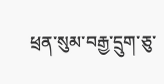ཕྲན་སུམ་བརྒྱ་དྲུག་ཅུ་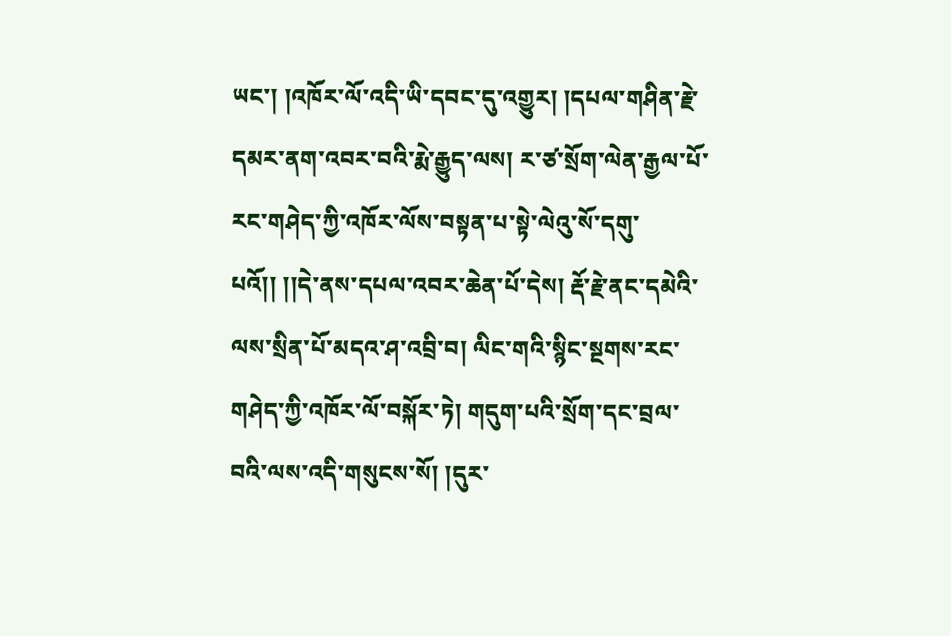ཡང་། །འཁོར་ལོ་འདི་ཡི་དབང་དུ་འགྱུར། །དཔལ་གཤིན་རྗེ་དམར་ནག་འབར་བའི་རྨེ་རྒྱུད་ལས། ར་ཙ་སྲོག་ལེན་རྒྱལ་པོ་རང་གཤེད་ཀྱི་འཁོར་ལོས་བསྟན་པ་སྟེ་ལེའུ་སོ་དགུ་པའོ།། །།དེ་ནས་དཔལ་འབར་ཆེན་པོ་དེས། རྡོ་རྗེ་ནང་དམེའི་ལས་སྲིན་པོ་མདའ་ཤ་འབྲི་བ། ལིང་གའི་སྙིང་སྔགས་རང་གཤེད་ཀྱི་འཁོར་ལོ་བསྐོར་ཏེ། གདུག་པའི་སྲོག་དང་བྲལ་བའི་ལས་འདི་གསུངས་སོ། །དུར་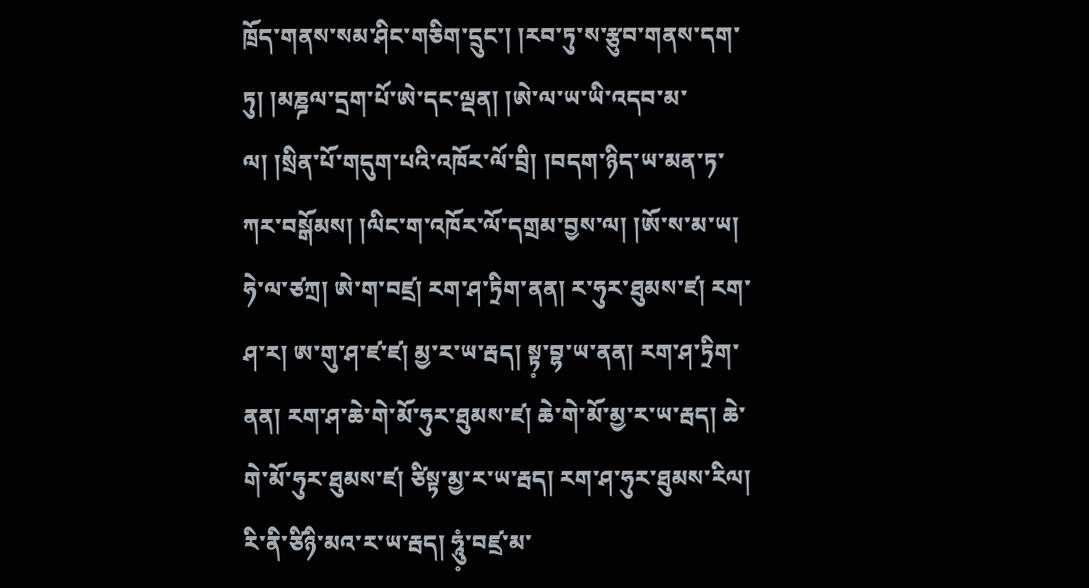ཁྲོད་གནས་སམ་ཤིང་གཅིག་དྲུང་། །རབ་ཏུ་ས་རྩུབ་གནས་དག་ཏུ། །མཎྜལ་དྲག་པོ་ཨེ་དང་ལྡན། །ཨེ་ལ་ཡ་ཡི་འདབ་མ་ལ། །སྲིན་པོ་གདུག་པའི་འཁོར་ལོ་བྲི། །བདག་ཉིད་ཡ་མན་ཏ་ཀར་བསྒོམས། །ལིང་ག་འཁོར་ལོ་དགྲམ་བྱས་ལ། །ཨོ་ས་མ་ཡ། ཧེ་ལ་ཙཀྲ། ཨེ་ག་བཛྲ། རག་ཤ་ཏྲིག་ནན། ར་ཧུར་ཐུམས་ཛ། རག་ཤ་ར། ཨ་གུ་ཤ་ཛ་ཛ། མྱ་ར་ཡ་རྦད། སྟ༷་བྷ་ཡ་ནན། རག་ཤ་ཏྲིག་ནན། རག་ཤ་ཆེ་གེ་མོ་ཧུར་ཐུམས་ཛ། ཆེ་གེ་མོ་མྱ་ར་ཡ་རྦད། ཆེ་གེ་མོ་ཧུར་ཐུམས་ཛ། ཙིསྟ་མྱ་ར་ཡ་རྦད། རག་ཤ་ཧུར་ཐུམས་རིལ། རི་ནི་ཙིཉི་མའ་ར་ཡ་རྦད། ཧཱུཾ༷་བཛྲ་མ་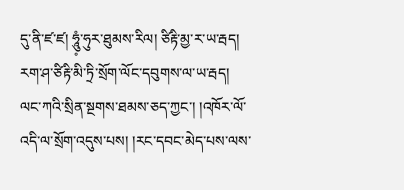དུ་ནི་ཛ་ཛ། ཧཱུཾ༷་ཧུར་ཐུམས་རིལ། ཙིརྟི་མྱ་ར་ཡ་རྦད། རག་ཤ་ཙིརྟི་མི་ཏྲི་སྲོག་ལོང་དབུགས་ལ་ཡ་རྦད། ལང་ཀའི་སྲིན་སྔགས་ཐམས་ཅད་ཀྱང་། །འཁོར་ལོ་འདི་ལ་སྲོག་འདུས་པས། །རང་དབང་མེད་པས་ལས་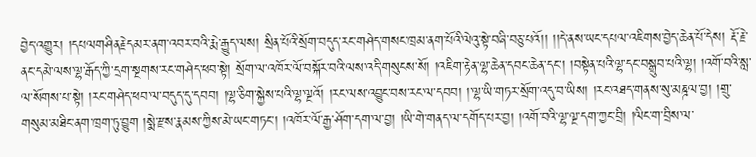བྱེད་འགྱུར། །དཔལགཤིནརྗེདམར་ནག་འབར་བའི་རྨེ་རྒྱུད་ལས། སྲིན་པོའི་སྲོག་བདུད་རང་གཤེད་གསང་ཁྲམ་ནག་པོའི་ལེའུ་སྟེ་བཞི་བཅུ་པའོ།། །།དེ་ནས་ཡང་དཔལ་འཇིགས་བྱེད་ཆེན་པོ་དེས། རྡོ་རྗེ་ནང་དམེ་ལས་ལྷ་རྒོད་ཀྱི་དྲག་སྔགས་རང་གཤེད་ཕབ་སྟེ། སྲོག་ལ་འཁོར་ལོ་བསྐོར་བའི་ལས་འདི་གསུངས་སོ། །འཇིག་རྟེན་ལྷ་ཆེན་དབང་ཆེན་དང་། །བསྟེན་པའི་ལྷ་དང་བསྒྲུབ་པའི་ལྷ། །འགོ་བའི་སླ་ལ་སོགས་པ་སྟེ། །རང་གཤེད་ཕབ་ལ་བདུད་དུ་དབབ། །ལྷ་ཅིག་སྐྱེས་པའི་ལྷ་ལྔའོ། །རང་ལས་འབྱུང་བས་རང་ལ་དབབ། །་ལྷ་ཡི་གཏར་སྲོག་འདུ་བ་ཡིས། །རང་འཐད་གནས་སུ་མཎྜལ་བྱ། །གྲུ་གསུམ་མཐིང་ནག་ཁྲག་ཏུ་བྱུག །སྨེ་རྫས་རྣམས་ཀྱིས་མེ་ཡང་གཏང་། །འཁོར་ལོ་རྒྱ་ཤོག་དག་ལ་བྱ། །ཡི་གེ་གནད་ལ་དགོད་པར་བྱ། །འགོ་བའི་ལྷ་ལྔ་དག་ཀྱང་བྲི། །ལིང་ག་བྲིས་ལ་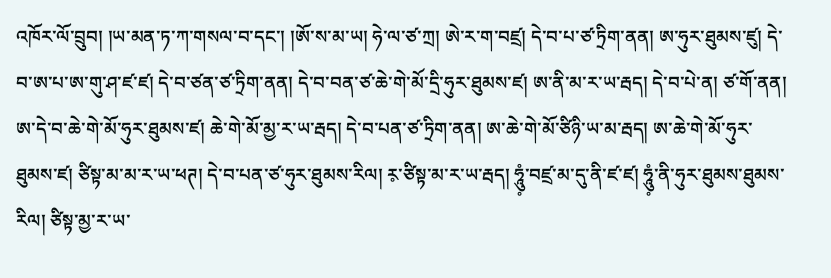འཁོར་ལོ་བྲུབ། །ཡ་མན་ཏ་ཀ་གསལ་བ་དང་། །ཨོ་ས་མ་ཡ། ཧེ་ལ་ཙ་ཀྲ། ཨེ་ར་ག་བཛྲ། དེ་བ་པ་ཙ་ཏྲིག་ནན། ཨ་ཧུར་ཐུམས་ཛུ། དེ་བ་ཨ་པ་ཨ་གུ་ཤ་ཛ་ཛ། དེ་བ་ཙན་ཙ་ཏྲིག་ནན། དེ་བ་བན་ཙ་ཆེ་གེ་མོ་དྲི་ཧུར་ཐུམས་ཛ། ཨ་ནི་མ་ར་ཡ་རྦད། དེ་བ་པེ་ན། ཙ་གོ་ནན། ཨ་དེ་བ་ཆེ་གེ་མོ་ཧུར་ཐུམས་ཛ། ཆེ་གེ་མོ་མྱ་ར་ཡ་རྦད། དེ་བ་པན་ཙ་ཏྲིག་ནན། ཨ་ཆེ་གེ་མོ་ཙིཉི་ཡ་མ་རྦད། ཨ་ཆེ་གེ་མོ་ཧུར་ཐུམས་ཛ། ཙིསྟ་མ་མ་ར་ཡ་ཕཊ། དེ་བ་པན་ཙ་ཧུར་ཐུམས་རིལ། ར༷་ཙིསྟ་མ་ར་ཡ་རྦད། ཧཱུཾ༷་བཛྲ་མ་དུ་ནི་ཛ་ཛ། ཧཱུཾ༷་ནི་ཧུར་ཐུམས་ཐུམས་རིལ། ཙིསྟ་མྱ་ར་ཡ་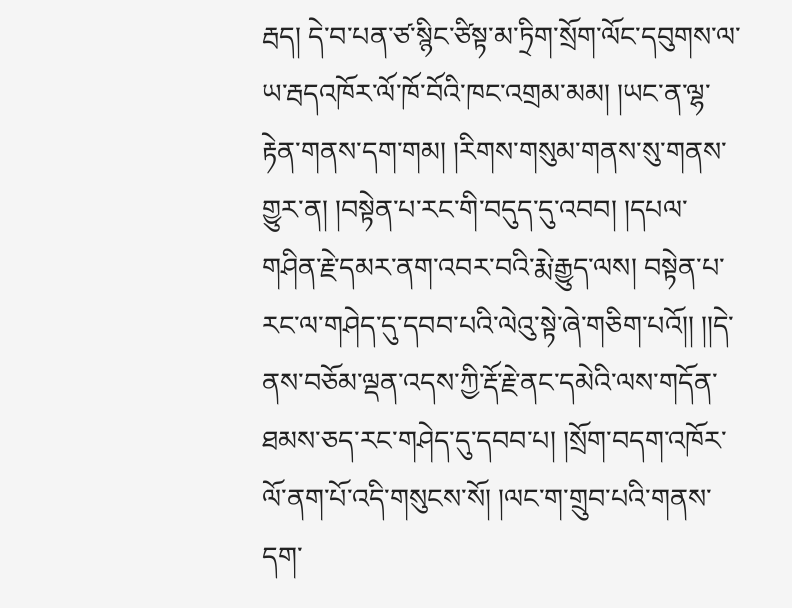རྦད། དེ་བ་པན་ཙ་སྙིང་ཙིསྟ་མ་ཏྲིག་སྲོག་ལོང་དབུགས་ལ་ཡ་རྦདའཁོར་ལོ་ཁོ་བོའི་ཁང་འགྲམ་མམ། །ཡང་ན་ལྷ་རྟེན་གནས་དག་གམ། །རིགས་གསུམ་གནས་སུ་གནས་གྱུར་ན། །བསྟེན་པ་རང་གི་བདུད་དུ་འབབ། །དཔལ་གཤིན་རྗེ་དམར་ནག་འབར་བའི་རྨེ་རྒྱུད་ལས། བསྟེན་པ་རང་ལ་གཤེད་དུ་དབབ་པའི་ལེའུ་སྟེ་ཞེ་གཅིག་པའོ།། །།དེ་ནས་བཅོམ་ལྡན་འདས་ཀྱི་རྡོ་རྗེ་ནང་དམེའི་ལས་གདོན་ཐམས་ཅད་རང་གཤེད་དུ་དབབ་པ། །སྲོག་བདག་འཁོར་ལོ་ནག་པོ་འདི་གསུངས་སོ། །ལང་ག་གྲུབ་པའི་གནས་དག་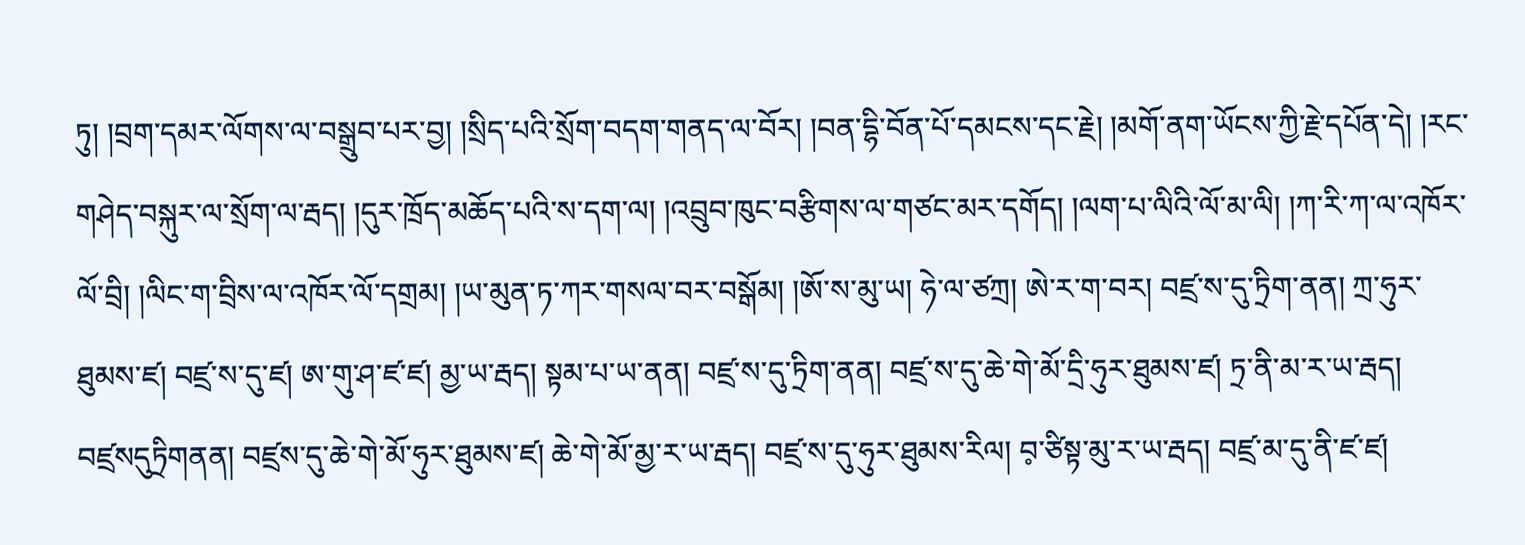ཏུ། །བྲག་དམར་ལོགས་ལ་བསྒྲུབ་པར་བྱ། །སྲིད་པའི་སྲོག་བདག་གནད་ལ་བོར། །བན་དྷི་བོན་པོ་དམངས་དང་རྗེ། །མགོ་ནག་ཡོངས་ཀྱི་རྗེ་དཔོན་དེ། །རང་གཤེད་བསྐུར་ལ་སྲོག་ལ་རྦད། །དུར་ཁྲོད་མཆོད་པའི་ས་དག་ལ། །འབྲུབ་ཁུང་བརྩིགས་ལ་གཙང་མར་དགོད། །ལག་པ་ལིའི་ལོ་མ་ལི། །ཀ་རི་ཀ་ལ་འཁོར་ལོ་བྲི། །ལིང་ག་བྲིས་ལ་འཁོར་ལོ་དགྲམ། །ཡ་མུན་ཏ་ཀར་གསལ་བར་བསྒོམ། །ཨོ་ས་མུ་ཡ། ཧེ་ལ་ཙཀྲ། ཨེ་ར་ག་བར། བཛྲ་ས་དུ་ཏྲིག་ནན། ཀྲ་ཧུར་ཐུམས་ཛ། བཛྲ་ས་དུ་ཛ། ཨ་གུ་ཤ་ཛ་ཛ། མྱ་ཡ་རྦད། སྟམ་པ་ཡ་ནན། བཛྲ་ས་དུ་ཏྲིག་ནན། བཛྲ་ས་དུ་ཆེ་གེ་མོ་དྲི་ཧུར་ཐུམས་ཛ། ཏྲ་ནི་མ་ར་ཡ་རྦད། བཛྲསདུཏྲིགནན། བཛྲས་དུ་ཆེ་གེ་མོ་ཧུར་ཐུམས་ཛ། ཆེ་གེ་མོ་མྱ་ར་ཡ་རྦད། བཛྲ་ས་དུ་ཧུར་ཐུམས་རིལ། བ༷་ཙིསྟ་མུ་ར་ཡ་རྦད། བཛྲ་མ་དུ་ནི་ཛ་ཛ།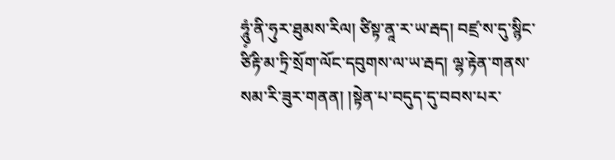ཧཱུཾ༷་ནི་ཧུར་ཐུམས་རིལ། ཙིསྟ་ནཱ་ར་ཡ་རྦད། བཛྲ་ས་དུ་སྙིང་ཙིརྟི་མ་ཏྲི་སྲོག་ལོང་དབུགས་ལ་ཡ་རྦད། ལྷ་རྟེན་གནས་སམ་རི་ཟུར་གནན། །སྟེན་པ་བདུད་དུ་བབས་པར་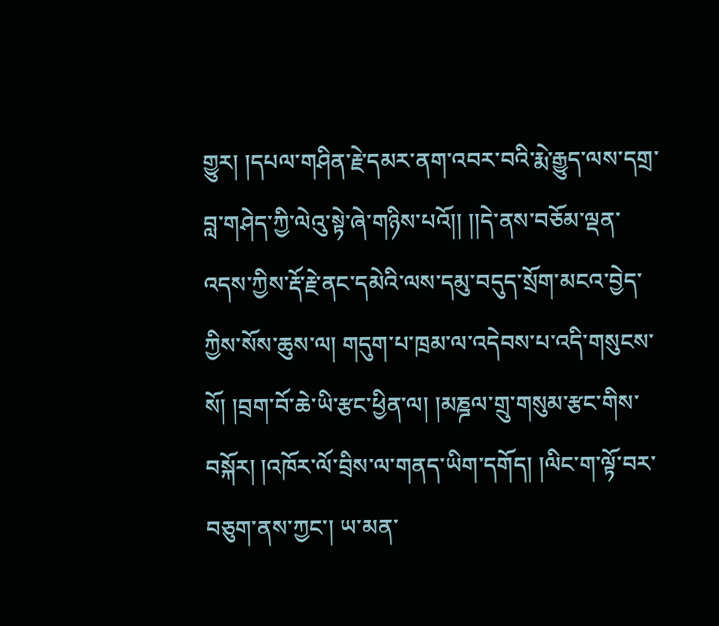གྱུར། །དཔལ་གཤིན་རྗེ་དམར་ནག་འབར་བའི་རྨེ་རྒྱུད་ལས་དགྲ་བླ་གཤེད་ཀྱི་ལེའུ་སྟེ་ཞེ་གཉིས་པའོ།། །།དེ་ནས་བཅོམ་ལྡན་འདས་ཀྱིས་རྡོ་རྗེ་ནང་དམེའི་ལས་དམུ་བདུད་སྲོག་མངའ་བྱེད་ཀྱིས་སོས་ཆུས་ལ། གདུག་པ་ཁྲམ་ལ་འདེབས་པ་འདི་གསུངས་སོ། །བྲག་བོ་ཆེ་ཡི་རྩང་ཕྱིན་ལ། །མཎྜལ་གྲུ་གསུམ་རྩང་གིས་བསྐོར། །འཁོར་ལོ་བྲིས་ལ་གནད་ཡིག་དགོད། །ལིང་ག་ལྟོ་བར་བཅུག་ནས་ཀྱང་། ཡ་མན་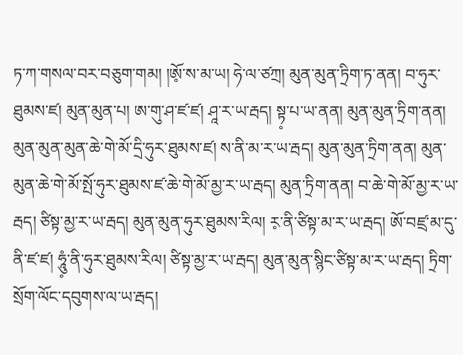ཏ་ཀ་གསལ་བར་བཅུག་གམ། །ཨོ༷་ས་མ་ཡ། ཧེ་ལ་ཙཀྲ། མུན་མུན་ཏྲིག་ཏ་ནན། བ་ཧུར་ཐུམས་ཛ། མུན་མུན་པ། ཨ་གུ་ཤ་ཛ་ཛ། ཤཱ་ར་ཡ་རྦད། སྟ༷་པ་ཡ་ནན། མུན་མུན་ཏྲིག་ནན། མུན་མུན་མུན་ཆེ་གེ་མོ་དྲི་ཧུར་ཐུམས་ཛ། ས་ནི་མ་ར་ཡ་རྦད། མུན་མུན་ཏྲིག་ནན། མུན་མུན་ཆེ་གེ་མོ་སྤོ་ཧུར་ཐུམས་ཛ་ཆེ་གེ་མོ་མྱ་ར་ཡ་རྦད། མུན་ཏྲིག་ནན། བ་ཆེ་གེ་མོ་མྱ་ར་ཡ་རྦད། ཙིསྟ་མྱ་ར་ཡ་རྦད། མུན་མུན་ཧུར་ཐུམས་རིལ། ར༷་ནི་ཙིསྟ་མ་ར་ཡ་རྦད། ཨོ་བཛྲ་མ་དུ་ནི་ཛ་ཛ། ཧཱུཾ༷་ནི་ཧུར་ཐུམས་རིལ། ཙིསྟ་མྱ་ར་ཡ་རྦད། མུན་མུན་སྙིང་ཙིསྟ་མ་ར་ཡ་རྦད། ཏྲིག་སྲོག་ལོང་དབུགས་ལ་ཡ་རྦད།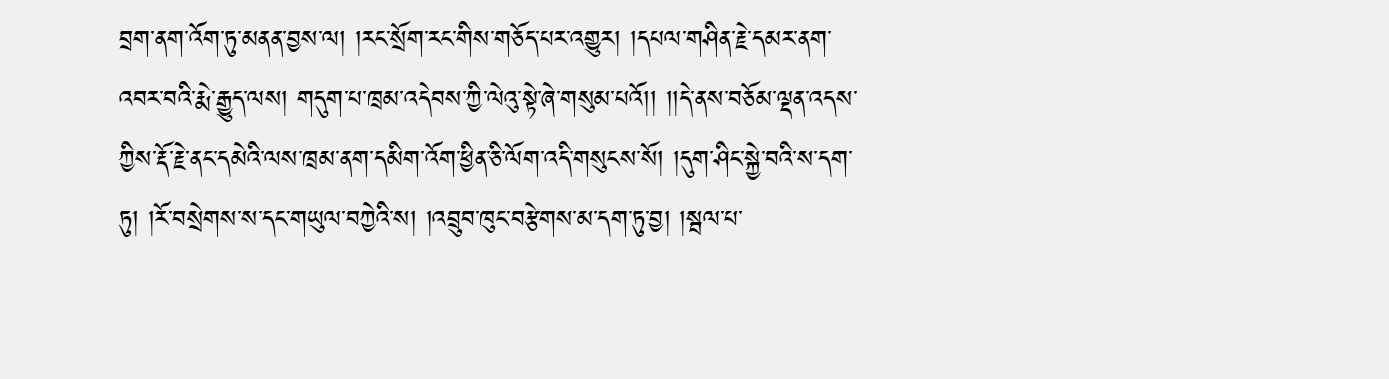བྲག་ནག་འོག་ཏུ་མནན་བྱས་ལ། །རང་སྲོག་རང་གིས་གཅོད་པར་འགྱུར། །དཔལ་གཤིན་རྗེ་དམར་ནག་འབར་བའི་རྨེ་རྒྱུད་ལས། གདུག་པ་ཁྲམ་འདེབས་ཀྱི་ལེའུ་སྟེ་ཞེ་གསུམ་པའོ།། །།དེ་ནས་བཅོམ་ལྡན་འདས་ཀྱིས་རྡོ་རྗེ་ནང་དམེའི་ལས་ཁྲམ་ནག་དམིག་འོག་ཕྱིན་ཅི་ལོག་འདི་གསུངས་སོ། །དུག་ཤིང་སྐྱེ་བའི་ས་དག་ཏུ། །རོ་བསྲེགས་ས་དང་གཡུལ་བཀྱེའི་ས། །འབྲུབ་ཁུང་བརྩེགས་མ་དག་ཏུ་བྱ། །སྦལ་པ་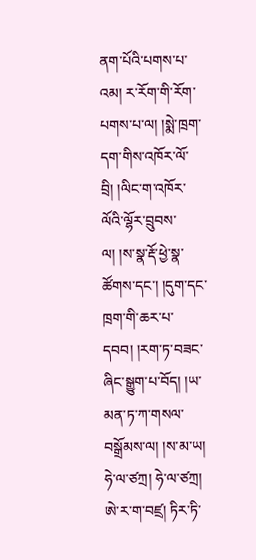ནག་པོའི་པགས་པ་འམ། ར་རོག་གི་རོག་པགས་པ་ལ། །སྨེ་ཁྲག་དག་གིས་འཁོར་ལོ་བྲི། །ལིང་ག་འཁོར་ལོའི་ལྷོར་བྲུབས་ལ། །ས་སྣ་རྡོ་ཕྱེ་སྣ་ཚོགས་དང་། །དུག་དང་ཁྲག་གི་ཆར་པ་དབབ། །རག་ཏ་བཟང་ཞིང་སྒྱུག་པ་བོད། །ཡ་མན་ཏ་ཀ་གསལ་བསྒྲོམས་ལ། །ས་མ་ཡ། ཧེ་ལ་ཙཀྲ། ཧེ་ལ་ཙཀྲ། ཨེ་ར་ག་བཛྲ། ཏིར་ཏི་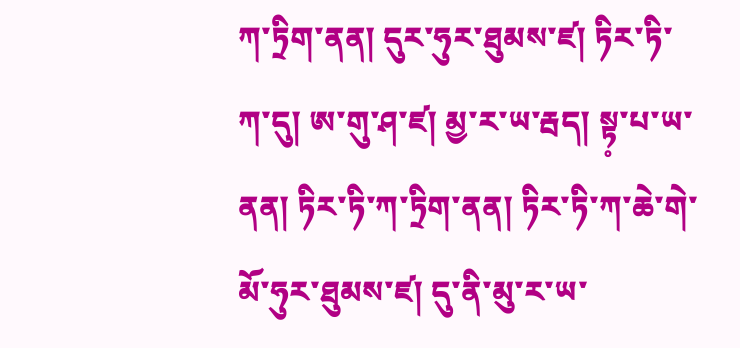ཀ་ཏྲིག་ནན། དུར་ཧུར་ཐུམས་ཛ། ཏིར་ཏི་ཀ་དུ། ཨ་གུ་ཤ་ཛ། མྱ་ར་ཡ་རྦད། སྟ༷་པ་ཡ་ནན། ཏིར་ཏི་ཀ་ཏྲིག་ནན། ཏིར་ཏི་ཀ་ཆེ་གེ་མོ་ཧུར་ཐུམས་ཛ། དུ་ནི་མུ་ར་ཡ་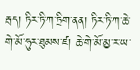རྦད། ཏིར་ཏི་ཀ་ཏྲིག་ནན། ཏིར་ཏི་ཀ་ཆེ་གེ་མོ་ཧུར་ཐུམས་ཛ། ཆེ་གེ་མོ་མྱ་ར་ཡ་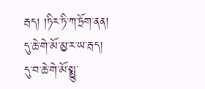རྦད། །ཏིར་ཏི་ཀ་ཏྲོག་ནན། དུ་ཆེ་གེ་མོ་མྱ་ར་ཡ་རྦད། དུ་བ་ཆེ་གེ་མོ་སྨྱུ་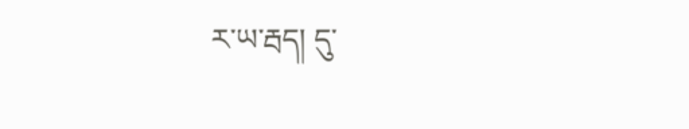ར་ཡ་རྦད། དུ་